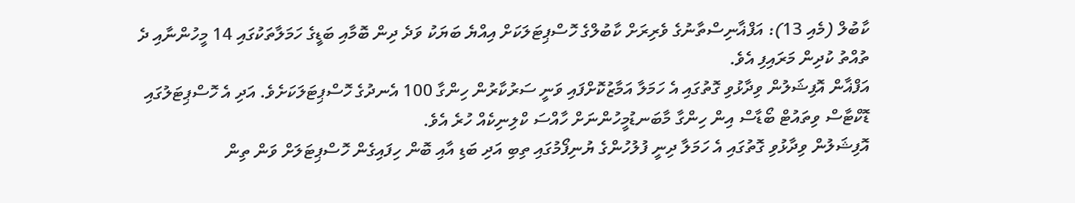ކާބުލް (މެއި 13): އަފްޣާނިސްތާނުގެ ވެރިރަށް ކާބުލްގެ ހޮސްޕިޓަލަކަށް އިއްޔެ ބަޔަކު ވަދެ ދިން ބޮމާއި ބަޑީގެ ހަމަލާތަކުގައި 14 މީހުންނާއި ދެ ތުއްތު ކުދިން މަރައިފި އެވެ.
އަފްޣާން އޮފިޝަލުން ވިދާޅުވި ގޮތުގައި އެ ހަމަލާ އަމާޒުކޮށްފައި ވަނީ ސަރުކާރުން ހިންގާ 100 އެނދުގެ ހޮސްޕިޓަލަކަށެވެ. އަދި އެ ހޮސްޕިޓަލުގައި ޑޮކްޓާސް ވިތައުޓް ބޯޑާސް އިން ހިންގާ މާބަނޑުމީހުންނަށް ހާއްސަ ކްލިނިކެއް ހުރެ އެވެ.
އޮފިޝަލުން ވިދާޅުވި ގޮތުގައި އެ ހަމަލާ ދިނީ ފުލުހުންގެ ޔުނިފޯމުގައި ތިބި އަދި ބަޑި އާއި ބޮން ހިފައިގެން ހޮސްޕިޓަލަށް ވަން ތިން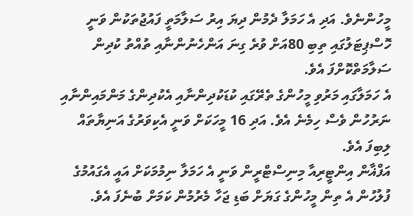މީހުންނެވެ. އަދި އެ ހަމަލާ ދެމުން ދިޔަ އިރު ސަލާމަތީ ފައުޖުތަކުން ވަނީ ހޮސްޕިޓަލުގައި ތިބި 80އަށް ވުރެ ގިނަ އަންހެނުންނާއި ތުއްތު ކުދިން ސަލާމަތްކޮށްފަ އެވެ.
އެ ހަމަލާގައި މަރުވި މީހުންގެ ތެރޭގައި ކުޑަކުދިންނާއި އެކުދިންގެ މަންމައިންނާއި ނަރުހުން ވެސް ހިމެނެ އެވެ. އަދި 16 މީހަކަށް ވަނީ އެކިވަރުގެ އަނިޔާތައް ލިބިފަ އެވެ.
އަފްޣާން އިންޓީރިއާ މިނިސްޓްރީން ވަނީ އެ ހަމަލާ ނިމުމަކަށް އައީ އެގައުމުގެ ފުލުހުން އެ ތިން މީހުންގެ ގަޔަށް ބަޑި ޖަހާ މެރުމުން ކަމަށް ބުނެފަ އެވެ.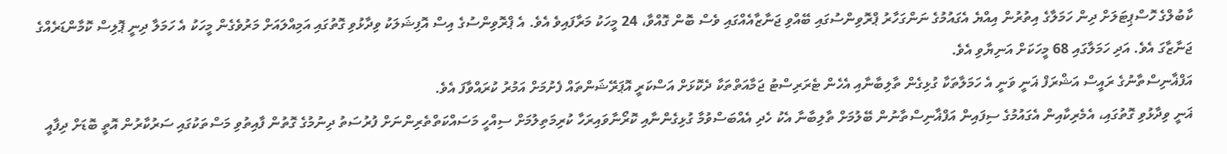ކާބުލްގެ ހޮސްޕިޓަލަށް ދިން ހަމަލާގެ އިތުރުން އިއްޔެ އެގައުމުގެ ނަންގަހާރު ޕްރޮވިންސުގައި ބޭއްވި ޖަނާޒާއެއްގައި ވެސް ބޮން ގޮއްވާ، 24 މީހަކު މަރާފައިވެ އެވެ. އެ ޕްރޮވިންސުގެ އިސް އޮފިޝަލަކު ވިދާޅުވި ގޮތުގައި އަމިއްލައަށް މަރުވެގެން މީހަކު އެ ހަމަލާ ދިނީ ޕޮލިސް ކޮމާންޑަރެއްގެ ޖަނާޒާގަ އެވެ. އަދި ހަމަލާގައި 68 މީހަކަށް އަނިޔާވި އެވެ.
އަފްޣާނިސްތާނުގެ ރައީސް އަޝްރަފް ޣަނީ ވަނީ އެ ހަމަލާތަކާ ގުޅިގެން ތާލިބާނާއި އެހެން ޓެރަރިސްޓު ޖަމާއަތްތަކާ ދެކޮޅަށް އަސްކަރީ އޮޕަރޭޝަންތައް ފެށުމަށް އަމުރު ކުރައްވާފަ އެވެ.
ޣަނީ ވިދާޅުވި ގޮތުގައި، އެމެރިކާއިން އެގައުމުގެ ސިފައިން އަފްޣާނިސްތާނުން ބޭލުމަށް ތާލިބާނާ އެކު ހެދި އެއްބަސްވުމާ ގުޅިގެންނާއި ކޮރޯނާވައިރަހާ ކުރިމަތިލުމަށް ސިއްހީ މަސައްކަތްތެރިންނަށް ފުރުސަތު ދިނުމުގެ ގޮތުން ފާއިތުވި މަސްތަކުގައި ސަރުކާރުން އޮތީ ބޮޑަށް ދިފާއީ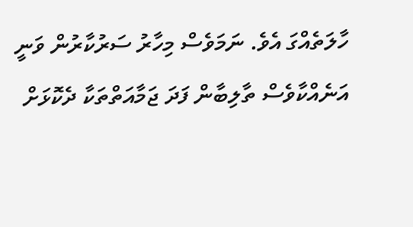ހާލަތެއްގަ އެވެ. ނަމަވެސް މިހާރު ސަރުކާރުން ވަނީ އަނެއްކާވެސް ތާލިބާން ފަދަ ޖަމާއަތްތަކާ ދެކޮޅަށް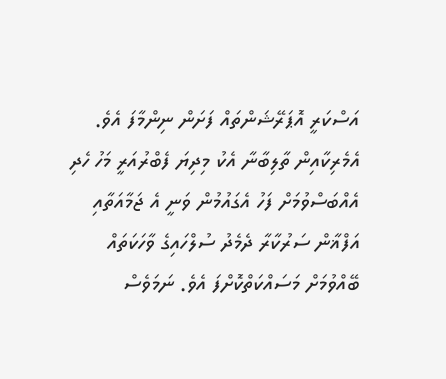އަސްކަރީ އޮޕަރޭޝަންތައް ފަށަން ނިންމާފަ އެވެ.
އެމެރިކާއިން ތާލިބާނާ އެކު މިދިޔަ ފެބްރުއަރީ މަހު ހެދި އެއްބަސްވުމަށް ފަހު އެގައުމުން ވަނީ އެ ޖަމާއަތާއި އަފްޣާން ސަރުކާރާ ދެމެދު ސުލްހައިގެ ވާހަކަތައް ބޭއްވުމަށް މަސައްކަތްކޮށްފަ އެވެ. ނަމަވެސް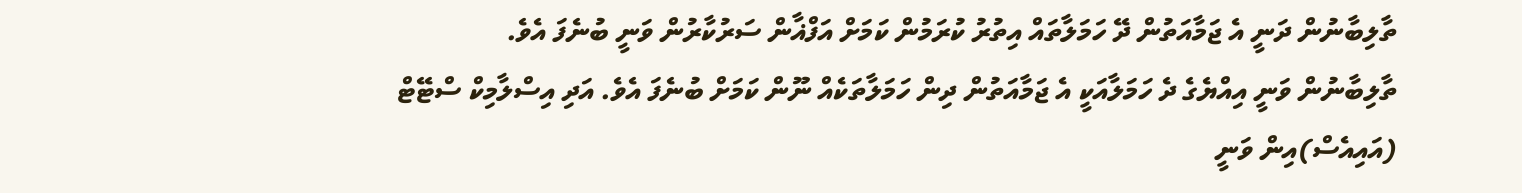ތާލިބާނުން ދަނީ އެ ޖަމާއަތުން ދޭ ހަމަލާތައް އިތުރު ކުރަމުން ކަމަށް އަފްޣާން ސަރުކާރުން ވަނީ ބުނެފަ އެވެ.
ތާލިބާނުން ވަނީ އިއްޔެގެ ދެ ހަމަލާއަކީ އެ ޖަމާއަތުން ދިން ހަމަލާތަކެއް ނޫން ކަމަށް ބުނެފަ އެވެ. އަދި އިސްލާމިކް ސްޓޭޓް (އައިއެސް)އިން ވަނީ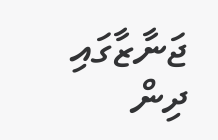ޖަނާޒާގައި ދިން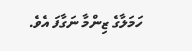ހަމަލާގެ ޒިންމާ ނަގާފަ އެވެ.